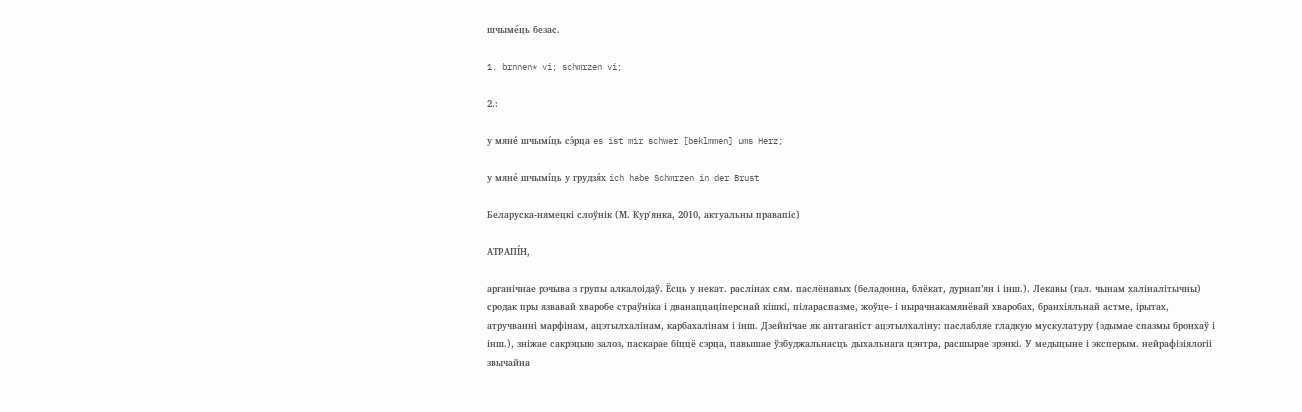шчыме́ць безас.

1. brnnen* vi; schmrzen vi;

2.:

у мяне́ шчымі́ць сэ́рца es ist mir schwer [beklmmen] ums Herz;

у мяне́ шчымі́ць у грудзя́х ich habe Schmrzen in der Brust

Беларуска-нямецкі слоўнік (М. Кур'янка, 2010, актуальны правапіс)

АТРАПІ́Н,

арганічнае рэчыва з групы алкалоідаў. Ёсць у некат. раслінах сям. паслёнавых (беладонна, блёкат, дурнап’ян і інш.). Лекавы (гал. чынам халіналітычны) сродак пры язвавай хваробе страўніка і дванаццаціперснай кішкі, пілараспазме, жоўце- і нырачнакамянёвай хваробах, бранхіяльнай астме, ірытах, атручванні марфінам, ацэтылхалінам, карбахалінам і інш. Дзейнічае як антаганіст ацэтылхаліну: паслабляе гладкую мускулатуру (здымае спазмы бронхаў і інш.), зніжае сакрэцыю залоз, паскарае біццё сэрца, павышае ўзбуджальнасць дыхальнага цэнтра, расшырае зрэнкі. У медыцыне і эксперым. нейрафізіялогіі звычайна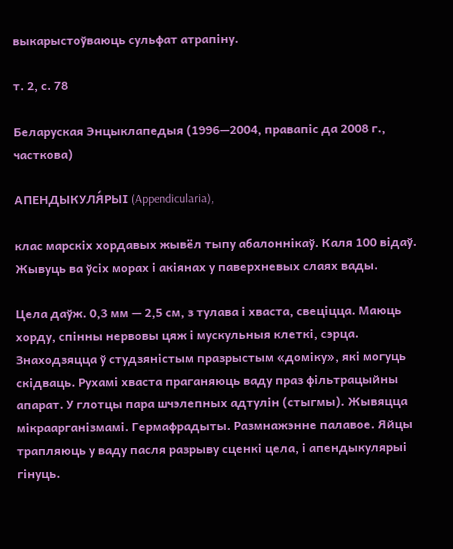выкарыстоўваюць сульфат атрапіну.

т. 2, с. 78

Беларуская Энцыклапедыя (1996—2004, правапіс да 2008 г., часткова)

АПЕНДЫКУЛЯ́РЫІ (Appendicularia),

клас марскіх хордавых жывёл тыпу абалоннікаў. Каля 100 відаў. Жывуць ва ўсіх морах і акіянах у паверхневых слаях вады.

Цела даўж. 0,3 мм — 2,5 см, з тулава і хваста, свеціцца. Маюць хорду, спінны нервовы цяж і мускульныя клеткі, сэрца. Знаходзяцца ў студзяністым празрыстым «доміку», які могуць скідваць. Рухамі хваста праганяюць ваду праз фільтрацыйны апарат. У глотцы пара шчэлепных адтулін (стыгмы). Жывяцца мікраарганізмамі. Гермафрадыты. Размнажэнне палавое. Яйцы трапляюць у ваду пасля разрыву сценкі цела, і апендыкулярыі гінуць.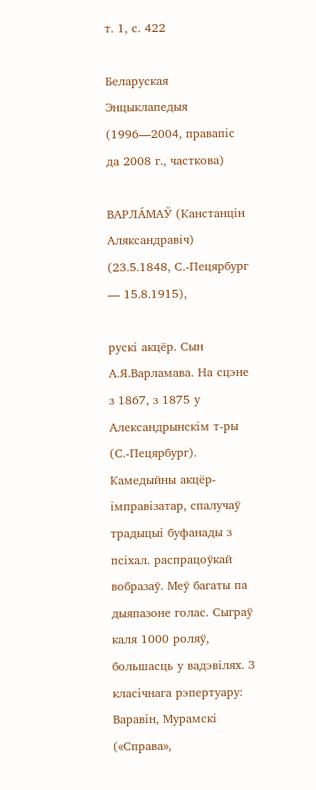т. 1, с. 422

Беларуская Энцыклапедыя (1996—2004, правапіс да 2008 г., часткова)

ВАРЛА́МАЎ (Канстанцін Аляксандравіч) (23.5.1848, С.-Пецярбург — 15.8.1915),

рускі акцёр. Сын А.Я.Варламава. На сцэне з 1867, з 1875 у Александрынскім т-ры (С.-Пецярбург). Камедыйны акцёр-імправізатар, спалучаў традыцыі буфанады з псіхал. распрацоўкай вобразаў. Меў багаты па дыяпазоне голас. Сыграў каля 1000 роляў, большасць у вадэвілях. З класічнага рэпертуару: Варавін, Мурамскі («Справа»,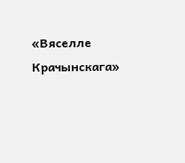«Вяселле Крачынскага»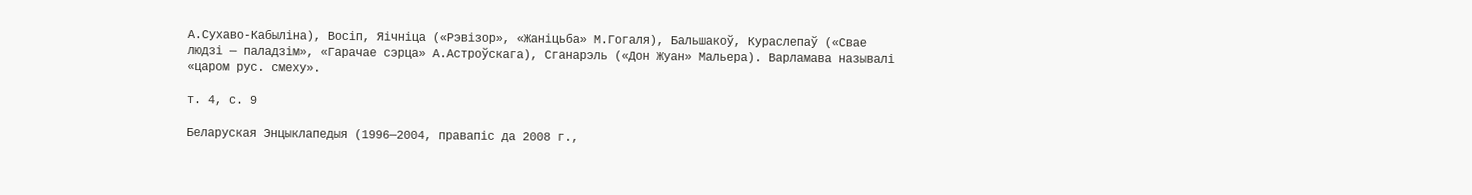А.Сухаво-Кабыліна), Восіп, Яічніца («Рэвізор», «Жаніцьба» М.Гогаля), Бальшакоў, Кураслепаў («Свае людзі — паладзім», «Гарачае сэрца» А.Астроўскага), Сганарэль («Дон Жуан» Мальера). Варламава называлі «царом рус. смеху».

т. 4, с. 9

Беларуская Энцыклапедыя (1996—2004, правапіс да 2008 г.,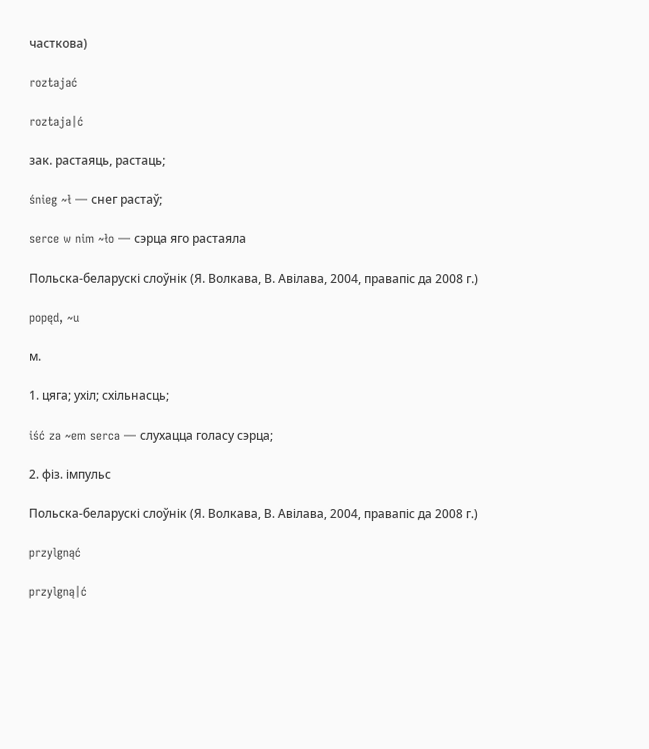часткова)

roztajać

roztaja|ć

зак. растаяць, растаць;

śnieg ~ł — снег растаў;

serce w nim ~ło — сэрца яго растаяла

Польска-беларускі слоўнік (Я. Волкава, В. Авілава, 2004, правапіс да 2008 г.)

popęd, ~u

м.

1. цяга; ухіл; схільнасць;

iść za ~em serca — слухацца голасу сэрца;

2. фіз. імпульс

Польска-беларускі слоўнік (Я. Волкава, В. Авілава, 2004, правапіс да 2008 г.)

przylgnąć

przylgną|ć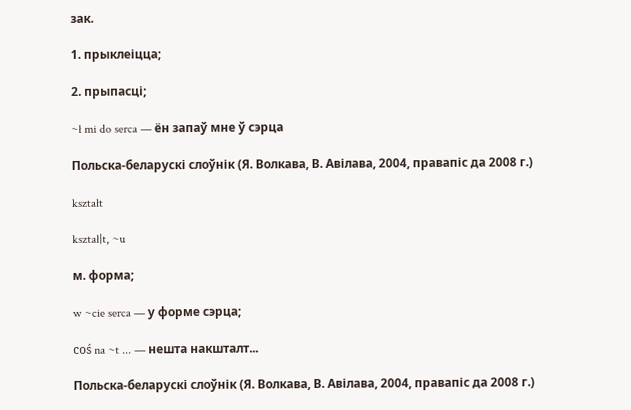зак.

1. прыклеіцца;

2. прыпасці;

~ł mi do serca — ён запаў мне ў сэрца

Польска-беларускі слоўнік (Я. Волкава, В. Авілава, 2004, правапіс да 2008 г.)

kształt

kształ|t, ~u

м. форма;

w ~cie serca — у форме сэрца;

coś na ~t ... — нешта накшталт...

Польска-беларускі слоўнік (Я. Волкава, В. Авілава, 2004, правапіс да 2008 г.)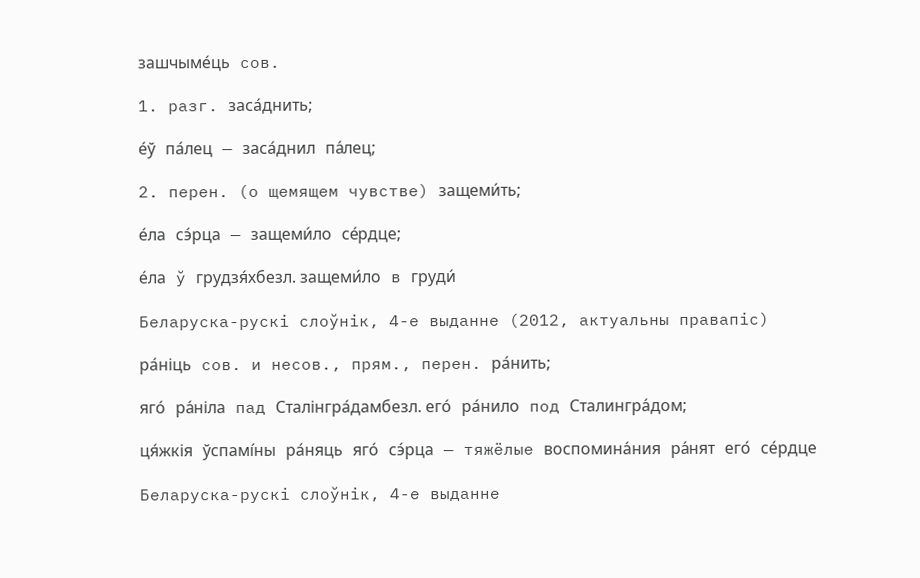зашчыме́ць сов.

1. разг. заса́днить;

е́ў па́лец — заса́днил па́лец;

2. перен. (о щемящем чувстве) защеми́ть;

е́ла сэ́рца — защеми́ло се́рдце;

е́ла ў грудзя́хбезл. защеми́ло в груди́

Беларуска-рускі слоўнік, 4-е выданне (2012, актуальны правапіс)

ра́ніць сов. и несов., прям., перен. ра́нить;

яго́ ра́ніла пад Сталінгра́дамбезл. его́ ра́нило под Сталингра́дом;

ця́жкія ўспамі́ны ра́няць яго́ сэ́рца — тяжёлые воспомина́ния ра́нят его́ се́рдце

Беларуска-рускі слоўнік, 4-е выданне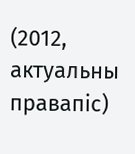(2012, актуальны правапіс)